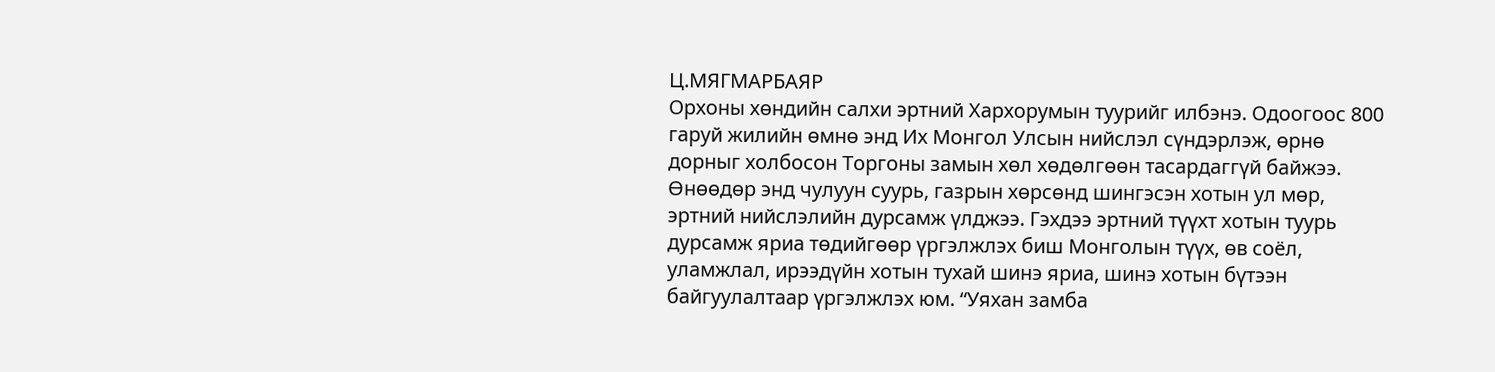Ц.МЯГМАРБАЯР
Орхоны хөндийн салхи эртний Хархорумын туурийг илбэнэ. Одоогоос 800 гаруй жилийн өмнө энд Их Монгол Улсын нийслэл сүндэрлэж, өрнө дорныг холбосон Торгоны замын хөл хөдөлгөөн тасардаггүй байжээ. Өнөөдөр энд чулуун суурь, газрын хөрсөнд шингэсэн хотын ул мөр, эртний нийслэлийн дурсамж үлджээ. Гэхдээ эртний түүхт хотын туурь дурсамж яриа төдийгөөр үргэлжлэх биш Монголын түүх, өв соёл, уламжлал, ирээдүйн хотын тухай шинэ яриа, шинэ хотын бүтээн байгуулалтаар үргэлжлэх юм. “Уяхан замба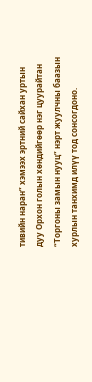тивийн наран” хэмээх эртний сайхан уртын дуу Орхон голын хөндийгөөр нэг цуурайтан “Торгоны замын нууц” нэрт жуулчны баазын хурлын танхимд илүү тод сонсогдоно.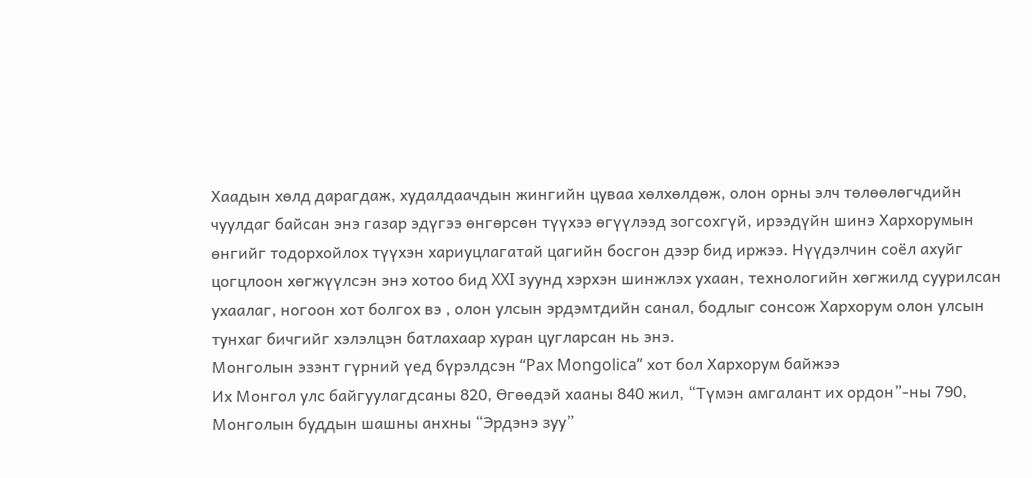Хаадын хөлд дарагдаж, худалдаачдын жингийн цуваа хөлхөлдөж, олон орны элч төлөөлөгчдийн чуулдаг байсан энэ газар эдүгээ өнгөрсөн түүхээ өгүүлээд зогсохгүй, ирээдүйн шинэ Хархорумын өнгийг тодорхойлох түүхэн хариуцлагатай цагийн босгон дээр бид иржээ. Нүүдэлчин соёл ахуйг цогцлоон хөгжүүлсэн энэ хотоо бид XXI зуунд хэрхэн шинжлэх ухаан, технологийн хөгжилд суурилсан ухаалаг, ногоон хот болгох вэ , олон улсын эрдэмтдийн санал, бодлыг сонсож Хархорум олон улсын тунхаг бичгийг хэлэлцэн батлахаар хуран цугларсан нь энэ.
Монголын эзэнт гүрний үед бүрэлдсэн “Pax Mongolica” хот бол Хархорум байжээ
Их Монгол улс байгуулагдсаны 820, Өгөөдэй хааны 840 жил, “Түмэн амгалант их ордон”-ны 790, Монголын буддын шашны анхны “Эрдэнэ зуу”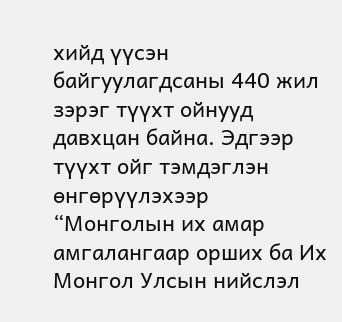хийд үүсэн байгуулагдсаны 440 жил зэрэг түүхт ойнууд давхцан байна. Эдгээр түүхт ойг тэмдэглэн өнгөрүүлэхээр “Монголын их амар амгалангаар орших ба Их Монгол Улсын нийслэл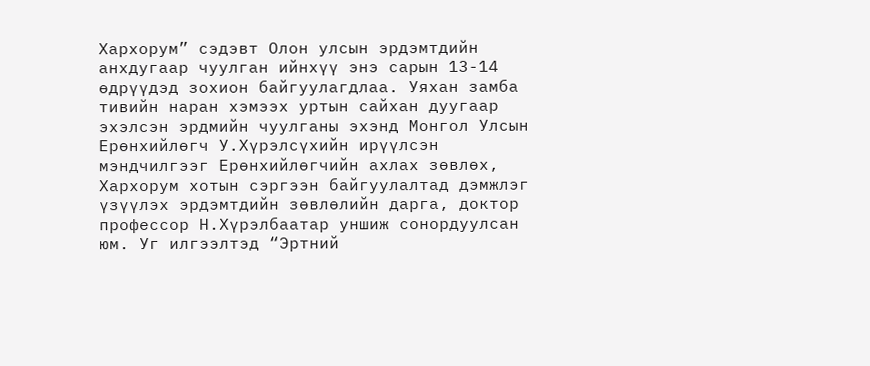Хархорум” сэдэвт Олон улсын эрдэмтдийн анхдугаар чуулган ийнхүү энэ сарын 13-14 өдрүүдэд зохион байгуулагдлаа. Уяхан замба тивийн наран хэмээх уртын сайхан дуугаар эхэлсэн эрдмийн чуулганы эхэнд Монгол Улсын Ерөнхийлөгч У.Хүрэлсүхийн ирүүлсэн мэндчилгээг Ерөнхийлөгчийн ахлах зөвлөх, Хархорум хотын сэргээн байгуулалтад дэмжлэг үзүүлэх эрдэмтдийн зөвлөлийн дарга, доктор профессор Н.Хүрэлбаатар уншиж сонордуулсан юм. Уг илгээлтэд “Эртний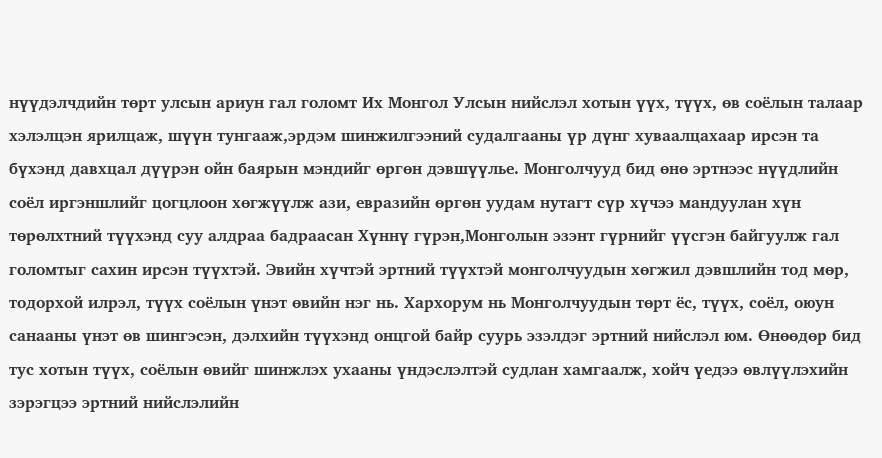нүүдэлчдийн төрт улсын ариун гал голомт Их Монгол Улсын нийслэл хотын үүх, түүх, өв соёлын талаар хэлэлцэн ярилцаж, шүүн тунгааж,эрдэм шинжилгээний судалгааны үр дүнг хуваалцахаар ирсэн та бүхэнд давхцал дүүрэн ойн баярын мэндийг өргөн дэвшүүлье. Монголчууд бид өнө эртнээс нүүдлийн соёл иргэншлийг цогцлоон хөгжүүлж ази, евразийн өргөн уудам нутагт сүр хүчээ мандуулан хүн төрөлхтний түүхэнд суу алдраа бадраасан Хүннү гүрэн,Монголын эзэнт гүрнийг үүсгэн байгуулж гал голомтыг сахин ирсэн түүхтэй. Эвийн хүчтэй эртний түүхтэй монголчуудын хөгжил дэвшлийн тод мөр, тодорхой илрэл, түүх соёлын үнэт өвийн нэг нь. Хархорум нь Монголчуудын төрт ёс, түүх, соёл, оюун санааны үнэт өв шингэсэн, дэлхийн түүхэнд онцгой байр суурь эзэлдэг эртний нийслэл юм. Өнөөдөр бид тус хотын түүх, соёлын өвийг шинжлэх ухааны үндэслэлтэй судлан хамгаалж, хойч үедээ өвлүүлэхийн зэрэгцээ эртний нийслэлийн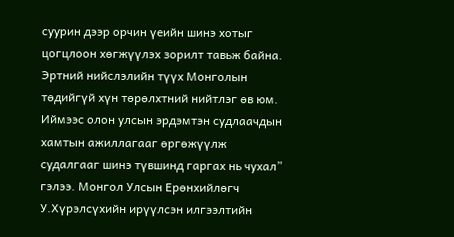суурин дээр орчин үеийн шинэ хотыг цогцлоон хөгжүүлэх зорилт тавьж байна. Эртний нийслэлийн түүх Монголын төдийгүй хүн төрөлхтний нийтлэг өв юм. Иймээс олон улсын эрдэмтэн судлаачдын хамтын ажиллагааг өргөжүүлж судалгааг шинэ түвшинд гаргах нь чухал” гэлээ. Монгол Улсын Ерөнхийлөгч У.Хүрэлсүхийн ирүүлсэн илгээлтийн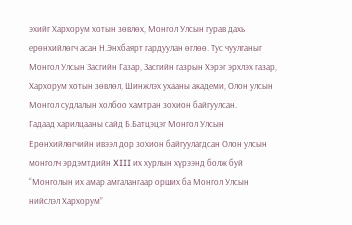эхийг Хархорум хотын зөвлөх, Монгол Улсын гурав дахь ерөнхийлөгч асан Н.Энхбаярт гардуулан өглөө. Тус чуулганыг Монгол Улсын Засгийн Газар, Засгийн газрын Хэрэг эрхлэх газар, Хархорум хотын зөвлөл, Шинжлэх ухааны академи, Олон улсын Монгол судлалын холбоо хамтран зохион байгуулсан.
Гадаад харилцааны сайд Б.Батцэцэг Монгол Улсын Ерөнхийлөгчийн ивээл дор зохион байгуулагдсан Олон улсын монголч эрдэмтдийн XIII их хурлын хүрээнд болж буй “Монголын их амар амгалангаар орших ба Монгол Улсын нийслэл Хархорум”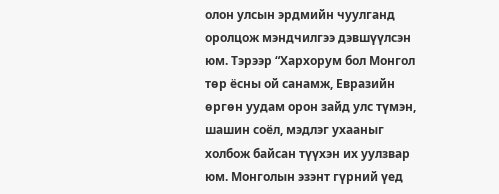олон улсын эрдмийн чуулганд оролцож мэндчилгээ дэвшүүлсэн юм. Тэрээр “Хархорум бол Монгол төр ёсны ой санамж, Евразийн өргөн уудам орон зайд улс түмэн, шашин соёл, мэдлэг ухааныг холбож байсан түүхэн их уулзвар юм. Монголын эзэнт гүрний үед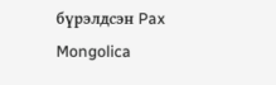бүрэлдсэн Pax Mongolica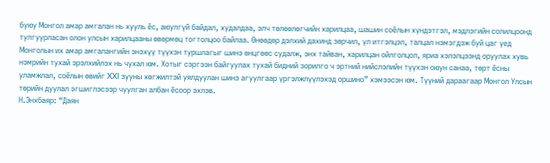буюу Монгол амар амгалан нь хууль ёс, аюулгүй байдал, худалдаа, элч төлөөлөгчийн харилцаа, шашин соёлын хүндэтгэл, мэдлэгийн солилцоонд тулгуурласан олон улсын харилцааны өвөрмөц тогтолцоо байлаа. Өнөөдөр дэлхий дахинд зөрчил, үл итгэлцэл, талцал нэмэгдэж буй цаг үед Монголын их амар амгалангийн энэхүү түүхэн туршлагыг шинэ өнцгөөс судалж, энх тайван, харилцан ойлголцол, яриа хэлэлцээнд оруулах хувь нэмрийн тухай эрэлхийлэх нь чухал юм. Хотыг сэргээн байгуулах тухай бидний зорилго ч эртний нийслэлийн түүхэн оюун санаа, төрт ёсны уламжлал, соёлын өвийг XXI зууны хөгжилтэй уялдуулан шинэ агуулгаар үргэлжлүүлэхэд оршино” хэмээсэн юм. Түүний дараагаар Монгол Улсын төрийн дуулал эгшиглэсээр чуулган албан ёсоор эхлэв.
Н.Энхбаяр: “Даян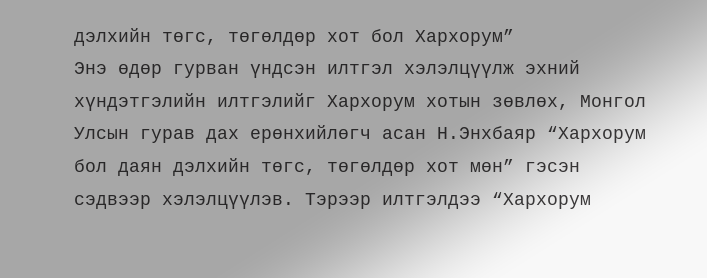дэлхийн төгс, төгөлдөр хот бол Хархорум”
Энэ өдөр гурван үндсэн илтгэл хэлэлцүүлж эхний хүндэтгэлийн илтгэлийг Хархорум хотын зөвлөх, Монгол Улсын гурав дах ерөнхийлөгч асан Н.Энхбаяр “Хархорум бол даян дэлхийн төгс, төгөлдөр хот мөн” гэсэн сэдвээр хэлэлцүүлэв. Тэрээр илтгэлдээ “Хархорум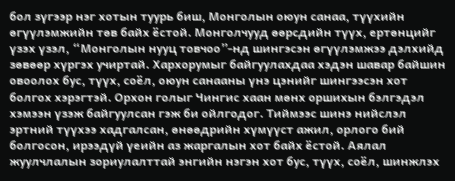бол зүгээр нэг хотын туурь биш, Монголын оюун санаа, түүхийн өгүүлэмжийн төв байх ёстой. Монголчууд өөрсдийн түүх, ертөнцийг үзэх үзэл, “Монголын нууц товчоо”-нд шингэсэн өгүүлэмжээ дэлхийд зөвөөр хүргэх учиртай. Хархорумыг байгуулахдаа хэдэн шавар байшин овоолох бус, түүх, соёл, оюун санааны үнэ цэнийг шингээсэн хот болгох хэрэгтэй. Орхон голыг Чингис хаан мөнх оршихын бэлгэдэл хэмээн үзэж байгуулсан гэж би ойлгодог. Тиймээс шинэ нийслэл эртний түүхээ хадгалсан, өнөөдрийн хүмүүст ажил, орлого бий болгосон, ирээдүй үеийн аз жаргалын хот байх ёстой. Аялал жуулчлалын зориулалттай энгийн нэгэн хот бус, түүх, соёл, шинжлэх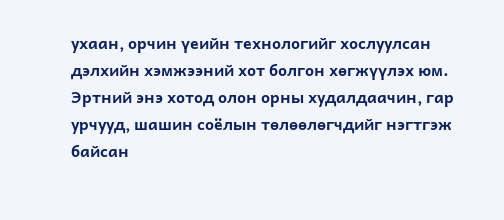ухаан, орчин үеийн технологийг хослуулсан дэлхийн хэмжээний хот болгон хөгжүүлэх юм. Эртний энэ хотод олон орны худалдаачин, гар урчууд, шашин соёлын төлөөлөгчдийг нэгтгэж байсан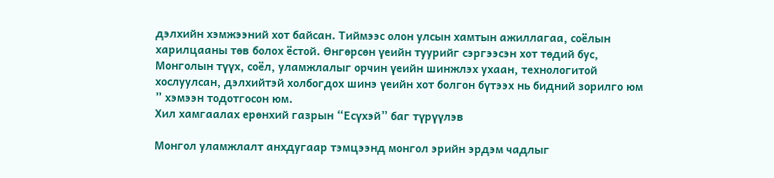дэлхийн хэмжээний хот байсан. Тиймээс олон улсын хамтын ажиллагаа, соёлын харилцааны төв болох ёстой. Өнгөрсөн үеийн туурийг сэргээсэн хот төдий бус, Монголын түүх, соёл, уламжлалыг орчин үеийн шинжлэх ухаан, технологитой хослуулсан, дэлхийтэй холбогдох шинэ үеийн хот болгон бүтээх нь бидний зорилго юм ” хэмээн тодотгосон юм.
Хил хамгаалах ерөнхий газрын “Есүхэй” баг түрүүлэв

Монгол уламжлалт анхдугаар тэмцээнд монгол эрийн эрдэм чадлыг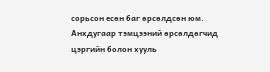сорьсон есөн баг өрсөлдсөн юм. Анхдугаар тэмцээний өрсөлдөгчид цэргийн болон хууль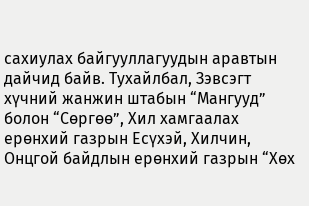сахиулах байгууллагуудын аравтын дайчид байв. Тухайлбал, Зэвсэгт хүчний жанжин штабын “Мангууд” болон “Сөргөө”, Хил хамгаалах ерөнхий газрын Есүхэй, Хилчин, Онцгой байдлын ерөнхий газрын “Хөх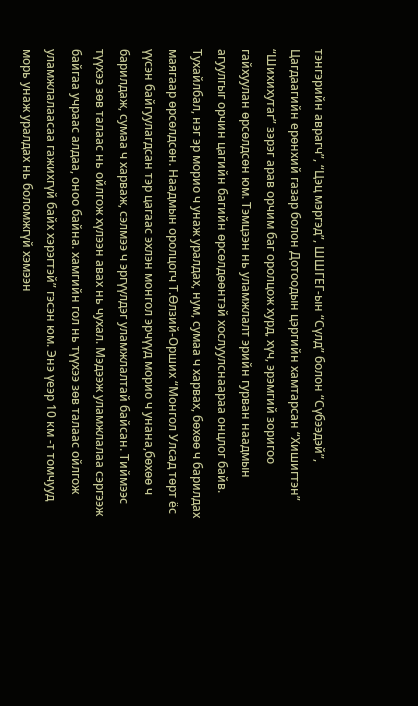тэнгэрийн аврагч”, “Цэц мэргэд”, ШШГЕГ-ын “Сүлд” болон “Сүбээдэй”, Цагдаагийн ерөнхий газар болон Дотоодын цэргийн хамтарсан “Хишигтэн” “Шихихутаг” зэрэг арав орчим баг оролцож хурд, хүч, эрэмгий зоригоо гайхуулан өрсөлдсөн юм. Тэмцээн нь уламжлалт эрийн гурван наадмын агуулгыг орчин цагийн багийн өрсөлдөөнтэй хослуулснаараа онцлог байв. Тухайлбал, нэг эр морио ч унаж уралдах, нум, сумаа ч харвах, бөхөө ч барилдах маягаар өрсөлдсөн. Наадмын оролцогч Т.Өлзий-Орших “Монгол Улсад төрт ёс үүсэн байгуулагдсан тэр цагаас эхлэн монгол эрчүүд морио ч унана,бөхөө ч барилдаж, сумаа ч харваж, сэлмээ ч эргүүлдэг уламжлалтай байсан. Тиймээс түүхээ зөв талаас нь ойлгож хүлээн авах нь чухал. Мэдээж уламжлалаа сэргээж байгаа учраас алдаа, оноо байна. хамгийн гол нь түүхээ зөв талаас ойлгож уламжлалаасаа гажихгүй байх хэрэгтэй” гэсэн юм. Энэ үеэр 10 км -т томчууд морь унаж уралдах нь боломжгүй хэмээн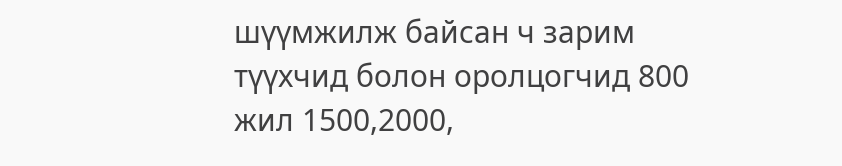шүүмжилж байсан ч зарим түүхчид болон оролцогчид 800 жил 1500,2000,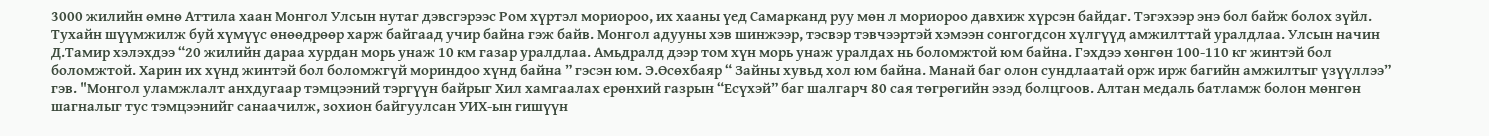3000 жилийн өмнө Аттила хаан Монгол Улсын нутаг дэвсгэрээс Ром хүртэл мориороо, их хааны үед Самарканд руу мөн л мориороо давхиж хүрсэн байдаг. Тэгэхээр энэ бол байж болох зүйл. Тухайн шүүмжилж буй хүмүүс өнөөдрөөр харж байгаад учир байна гэж байв. Монгол адууны хэв шинжээр, тэсвэр тэвчээртэй хэмээн сонгогдсон хүлгүүд амжилттай уралдлаа. Улсын начин Д.Тамир хэлэхдээ “20 жилийн дараа хурдан морь унаж 10 км газар уралдлаа. Амьдралд дээр том хүн морь унаж уралдах нь боломжтой юм байна. Гэхдээ хөнгөн 100-110 кг жинтэй бол боломжтой. Харин их хүнд жинтэй бол боломжгүй мориндоо хүнд байна ” гэсэн юм. Э.Өсөхбаяр “ Зайны хувьд хол юм байна. Манай баг олон сундлаатай орж ирж багийн амжилтыг үзүүллээ” гэв. "Монгол уламжлалт анхдугаар тэмцээний тэргүүн байрыг Хил хамгаалах ерөнхий газрын “Есүхэй” баг шалгарч 80 сая төгрөгийн эзэд болцгоов. Алтан медаль батламж болон мөнгөн шагналыг тус тэмцээнийг санаачилж, зохион байгуулсан УИХ-ын гишүүн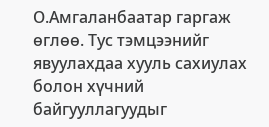О.Амгаланбаатар гаргаж өглөө. Тус тэмцээнийг явуулахдаа хууль сахиулах болон хүчний байгууллагуудыг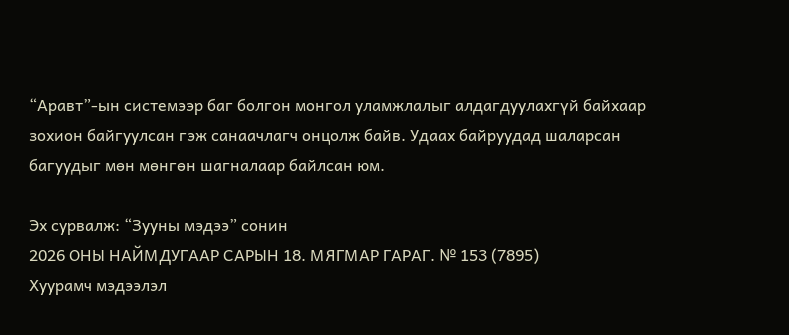“Аравт”-ын системээр баг болгон монгол уламжлалыг алдагдуулахгүй байхаар зохион байгуулсан гэж санаачлагч онцолж байв. Удаах байруудад шаларсан багуудыг мөн мөнгөн шагналаар байлсан юм.

Эх сурвалж: “Зууны мэдээ” сонин
2026 ОНЫ НАЙМДУГААР САРЫН 18. МЯГМАР ГАРАГ. № 153 (7895)
Хуурамч мэдээлэл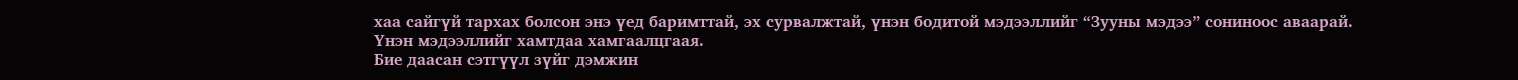хаа сайгүй тархах болсон энэ үед баримттай, эх сурвалжтай, үнэн бодитой мэдээллийг “Зууны мэдээ” сониноос аваарай.
Үнэн мэдээллийг хамтдаа хамгаалцгаая.
Бие даасан сэтгүүл зүйг дэмжин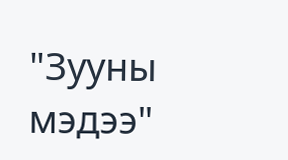"Зууны мэдээ"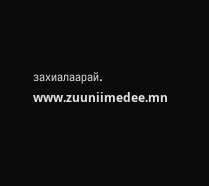захиалаарай. www.zuuniimedee.mn